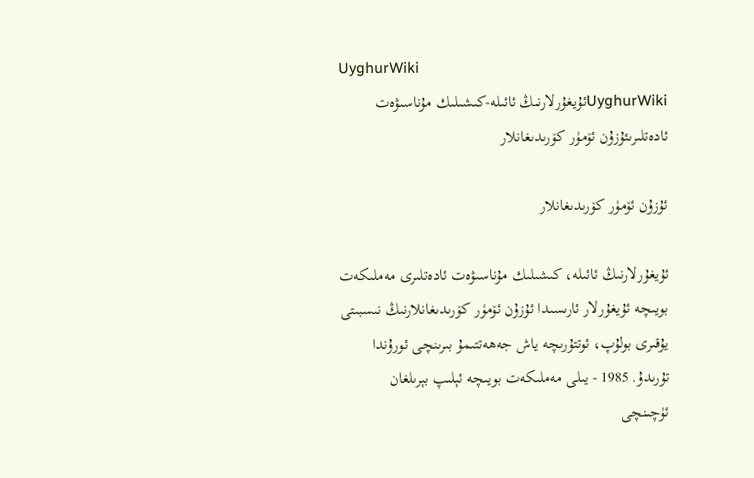UyghurWiki
UyghurWikiئۇيغۇرلارنىڭ ئائىلە-كىشىلىك مۇناسىۋەت ئادەتلىرىئۇزۇن ئۆمۈر كۆرىدىغانلار

ئۇزۇن ئۆمۈر كۆرىدىغانلار

ئۇيغۇرلارنىڭ ئائىلە، كىشىلىك مۇناسىۋەت ئادەتلىرى مەملىكەت بويىچە ئۇيغۇرلار ئارىسىدا ئۇزۇن ئۆمۈر كۆرىدىغانلارنىڭ نىسبىتى يۇقىرى بولۇپ، ئوتتۇرىچە ياش جەھەتتىمۇ بىرىنچى ئورۇندا تۇرىدۇ. 1985 - يىلى مەملىكەت بويىچە ئېلىپ بېرىلغان ئۈچىنچى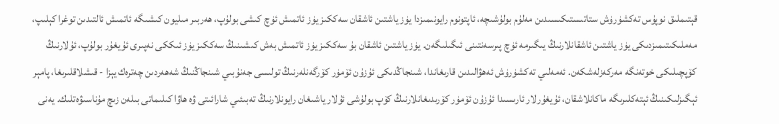قېتىملىق نوپۇس تەكشۈرۈش ستاتىستىكىسىدىن مەلۇم بولۇشىچە، ئاپتونوم رايونىمىزدا يۈز ياشتىن ئاشقان سەككىز يۈز ئاتمىش ئۈچ كىشى بولۇپ، ھەربىر مىليون كىشىگە ئاتمىش ئالتىدىن توغرا كېلىپ، مەملىكىتىمىزدىكى يۈز ياشتىن ئاشقانلارنىڭ يىگىرمە ئۈچ پىرسەنتىنى ئىگىلىگەن. يۈز ياشتىن ئاشقان بۇ سەككىز يۈز ئاتمىش بەش كىشىنىڭ سەككىز يۈز ئىككى نەپىرى ئۇيغۇر بولۇپ، ئۇلارنىڭ كۆپچىلىكى خوتەنگە مەركەزلەشكەن. ئەمەلىي تەكشۈرۈش ئەھۋالىدىن قارىغاندا، شىنجاڭدىكى ئۇزۇن ئۆمۈر كۆرگەنلەرنىڭ تولىسى جەنۇبىي شىنجاڭنىڭ شەھەردىن چەترەك يېزا - قىشلاقلىرىغا، پامېر ئېگىزلىكىنىڭ ئېتەكلىرىگە ماكانلاشقان، ئۇيغۇرلار ئارىسىدا ئۇزۇن ئۆمۈر كۆرىدىغانلارنىڭ كۆپ بولۇشى ئۇلار ياشىغان رايونلارنىڭ تەبىئىي شارائىتى ۋە ھاۋا كىلىماتى بىلەن زىچ مۇناسىۋەتلىك. يەنى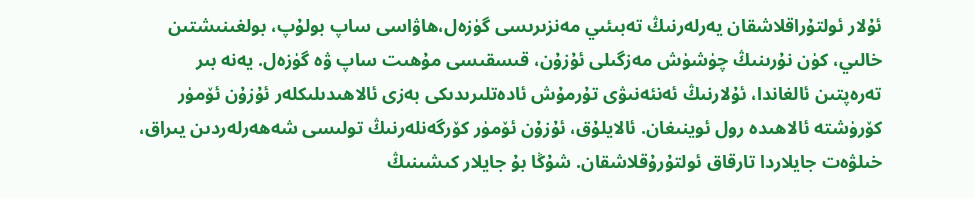ئۇلار ئولتۇراقلاشقان يەرلەرنىڭ تەبىئىي مەنزىرىسى گۈزەل،ھاۋاسى ساپ بولۇپ، بولغىنىشتىن خالىي، كۈن نۇرىنىڭ چۈشۈش مەزگىلى ئۇزۇن، قىسقىسى مۇھىت ساپ ۋە گۈزەل. يەنە بىر تەرەپتىن ئالغاندا، ئۇلارنىڭ ئەنئەنىۋى تۇرمۇش ئادەتلىرىدىكى بەزى ئالاھىدىلىكلەر ئۇزۇن ئۆمۈر كۆرۈشتە ئالاھىدە رول ئوينىغان. ئالايلۇق، ئۇزۇن ئۆمۈر كۆرگەنلەرنىڭ تولىسى شەھەرلەردىن يىراق، خىلۋەت جايلاردا تارقاق ئولتۇرۇقلاشقان. شۇڭا بۇ جايلار كىشىنىڭ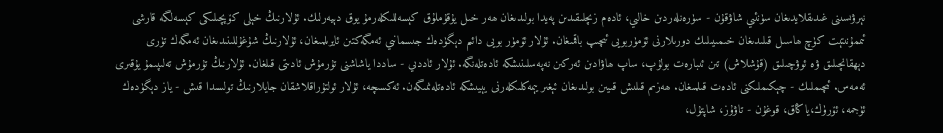نېرۋىسىنى غىدىقلايدىغان سۈنئىي شاۋقۇن - سۈرەنلەردىن خالىي، ئادەم زىچلىقىدىن پەيدا بولىدىغان ھەر خىل يۇقۇملۇق كېسەللىكلەرمۇ يوق دېيەرلىك. ئۇلارنىڭ خېلى كۆپچىلىكى كېسەلگە قارشى ئىممۇنىتېت كۈچ ھاسىل قىلىدىغان خىمىيىلىك دورىلارنى ئۆمۈربويى ئىچىپ باقمىغان. ئۇلار ئۆمۈر بويى دائىم دېگۈدەك جىسمانىي ئەمگەكتىن ئايرىلمىغان، ئۇلارنىڭ شۇغۇللىنىدىغان ئەمگەك تۈرى دېھقانچىلىق ۋە ئوۋچىلىق (قۇشلاش) تىن ئىبارەت بولۇپ، ساپ ھاۋادىن ئەركىن نەپەسلىنىشكە ئادەتلەنگە. ئۇلار ئاددىي - ساددا ياشاشنى تۇرمۇش ئادىتى قىلغان. ئۇلارنىڭ تۇرمۇش تەلىپىمۇ يۇقىرى ئەمەس. ئىچىملىك - چېكىملىكنى ئادەت قىلمىغان. ھەزىم قىلىش قىيىن بولىدىغان ئېغىر يېمەكلىكلەرنى يېيىشكە ئادەتلەنمىگەن. ئەكسىچە، ئۇلار ئولتۇراقلاشقان جايلارنىڭ تولسىدا قىش - ياز دېگۈدەك ئۈجمە، ئۆرۈك،ياڭاق، قوغۇن - تاۋۇز، شاپتۇل،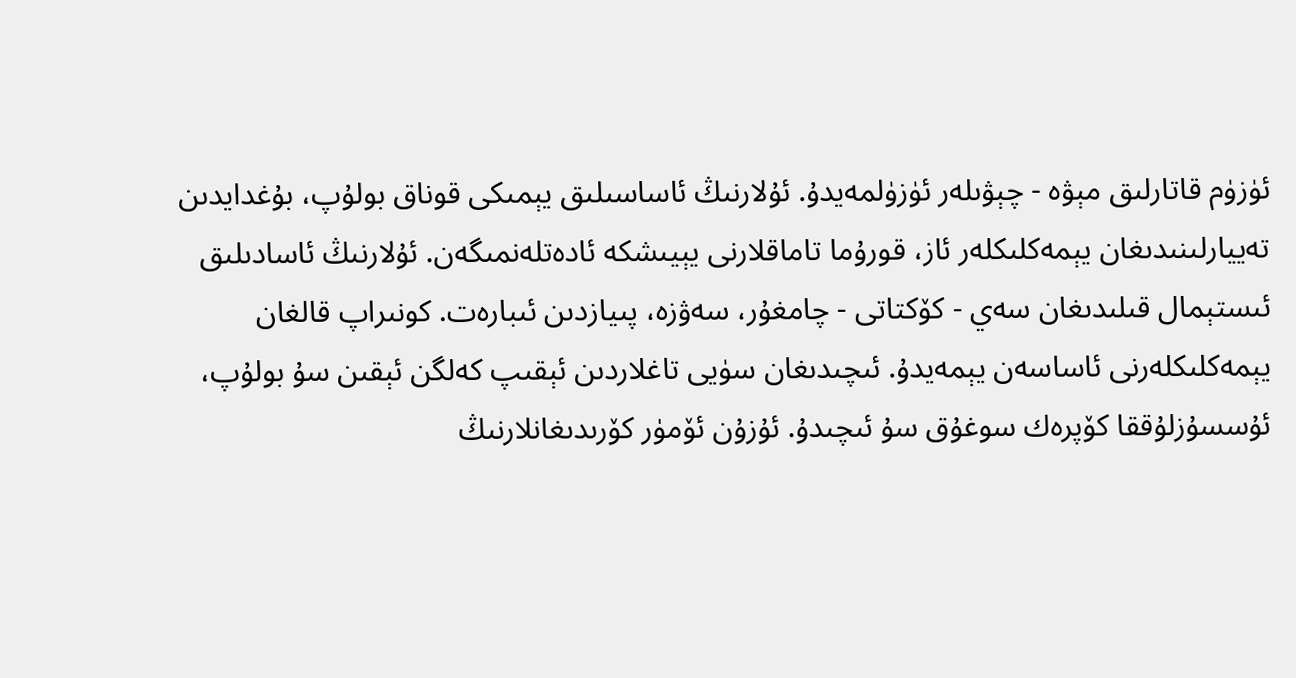ئۈزۈم قاتارلىق مېۋە - چېۋىلەر ئۈزۈلمەيدۇ. ئۇلارنىڭ ئاساسىلىق يېمىكى قوناق بولۇپ، بۇغدايدىن تەييارلىنىدىغان يېمەكلىكلەر ئاز، قورۇما تاماقلارنى يېيىشكە ئادەتلەنمىگەن. ئۇلارنىڭ ئاسادىلىق ئىستېمال قىلىدىغان سەي - كۆكتاتى - چامغۇر، سەۋزە، پىيازدىن ئىبارەت. كونىراپ قالغان يېمەكلىكلەرنى ئاساسەن يېمەيدۇ. ئىچىدىغان سۈيى تاغلاردىن ئېقىپ كەلگن ئېقىن سۇ بولۇپ، ئۇسسۇزلۇققا كۆپرەك سوغۇق سۇ ئىچىدۇ. ئۇزۇن ئۆمۈر كۆرىدىغانلارنىڭ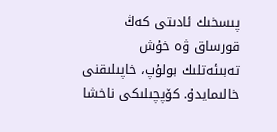پىسخىك ئادىتى كەڭ قورساق ۋە خۇش تەبىئەتلىك بولۇپ، خاپىلىقنى خالىمايدۇ. كۆپچىلىكى ناخشا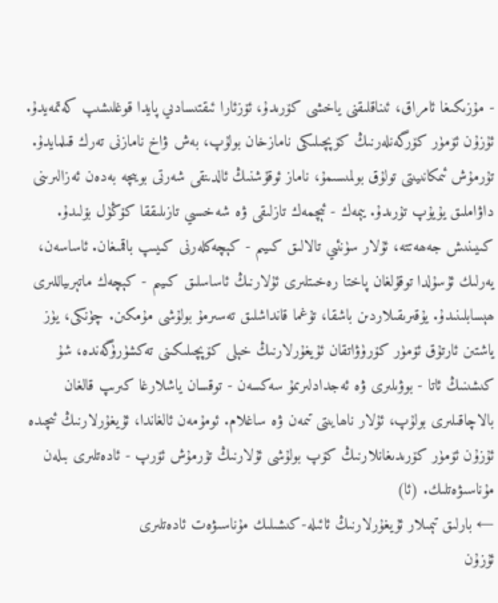- مۇزىكىغا ئامراق، ئىناقلىقنى ياخشى كۆرىدۇ، ئۆزئارا ئىقتىسادىي پايدا قوغلىشىپ كەتمەيدۇ. ئۇزۇن ئۆمۈر كۆرگەنلەرنىڭ كۆپچىلىكى نامازخان بولۇپ، بەش ۋاخ نامازنى تەرك قىلمايدۇ. تۇرمۇش ئىمكانىيىتى تولۇق بولمىسىمۇ، ناماز ئوقۇشنىڭ ئالدىنقى شەرتى بويىچە بەدەن ئەزالىرىنى داۋاملىق يۇيۇپ تۇرىدۇ. يېمەك - ئېچمەك تازلىقى ۋە شەخسىي تازىلىققا كۆڭۈل بۆلىدۇ. كىيىنىش جەھەتتە، ئۇلار سۈنئىي تالالىق كىيىم - كېچەكلەرنى كىيىپ باقمىغان. ئاساسەن، يەرلىك ئۇسۇلدا توقۇلغان پاختا رەخىتلىرى ئۇلارنىڭ ئاساسلىق كىيىم - كېچەك ماتېرىياللىرى ھېسابلىنىدۇ. يۇقىرىقىلاردىن باشقا، تۇغما قانداشلىق تەسىرمۇ بولۇشى مۇمكىن. چۈنكى، يۈز ياشتىن ئارتۇق ئۆمۈر كۆرۈۋاتقان ئۇيغۇرلارنىڭ خېلى كۆپچىلىكىنى تەكشۈرۈگەندە، شۇ كىشىنىڭ ئاتا - بوۋىلىرى ۋە ئەجدادلىرىمۇ سەكسەن - توقسان ياشلارغا كىرىپ قالغان بالاچاقىلىرى بولۇپ، ئۇلار ناھايىتى تىمەن ۋە ساغلام. ئومۇمەن ئالغاندا، ئۇيغۇرلارنىڭ ئىچىدە ئۇزۇن ئۆمۈر كۆرىدىغانلارنىڭ كۆپ بولۇشى ئۇلارنىڭ تۇرمۇش ئۆرپ - ئادەتلىرى بىلەن مۇناسىۋەتلىك. (ئا)
← بارلىق تېمىلار ئۇيغۇرلارنىڭ ئائىلە-كىشىلىك مۇناسىۋەت ئادەتلىرى
ئۇزۇن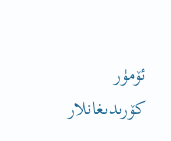ئۆمۈر كۆرىدىغانلار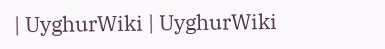| UyghurWiki | UyghurWiki